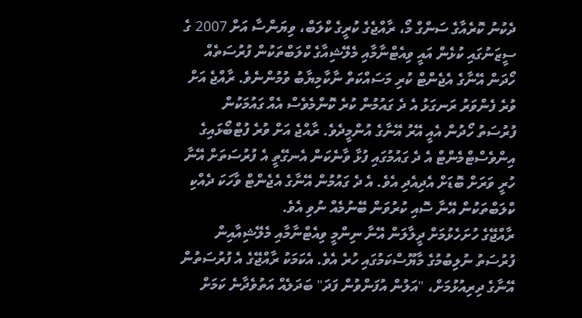ދެކުނު ކޮރެއާގެ ސަންގް މޯ، ރާއްޖެގެ ކުރީގެ ކްލަބް، ވިޔަންސާ އަށް 2007 ގެ ސީޒަނުގައި ކުޅެން އައީ ވިއެޓްނާމާއި މެލޭޝިއާގެ ކްލަބްތަކުން ފުރުސަތެއް ހޯދަން އޭނާގެ އެޖެންޓް ކުރި މަސައްކަތް ނާކާމިޔާބު ވުމުންނެވެ. ރާއްޖެ އަށް ވުރެ ފެންވަރު ރަނގަޅު އެ ދެ ގައުމުން ކުރެ ކޮންމެވެސް އެއް ގައުމަކުން ފުރުސަތު ހޯދުން އެއީ އޭރު އޭނާގެ އުންމީދެވެ. ރާއްޖެ އަށް ވުރެ ފުޓްބޯޅައިގެ އިންވެސްޓްމެންޓް އެ ދެ ގައުމުގައި ފުޅާ ވާނެކަން އެނގޭތީ އެ ފުރުސަތަށް އޭނާ ހުރީ ވަރަށް ބޮޑަށް އެދިއެދި އެވެ. އެ ދެ ގައުމުން އޭނާގެ އެޖެންޓް ވާހަކަ ދެއްކި ކްލަބްތަކުން އޭނާ ސޮއި ކުރުވަން ބޭނުމެއް ނުވި އެވެ.
ރާއްޖޭގެ ހުށަހެޅުމަށް ދީލާލަން އޭނާ ނިންމީ ވިއެޓްނާމާއި މެލޭޝިއާއިން ފުރުސަތު ނުލިބުމުގެ މާޔޫސްކަމުގައި ހުރެ އެވެ. އެކަމަކު ރާއްޖޭގެ އެ ފުރުސަތުން އޭނާގެ ދިރިއުޅުމަށް، "އަލުން އުފަންވުން ފަދަ" ބަދަލެއް އަތުވެދާނެ ކަމަށް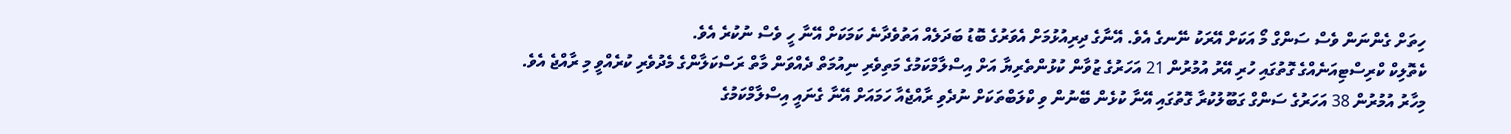ހިތަށް ގެންނަން ވެސް ސަންގް މޯ އަކަށް އޭރަކު ނޭނގެ އެވެ. އޭނާގެ ދިރިއުޅުމަށް އެވަރުގެ ބޮޑު ބަދަލެއް އަތުވެދާނެ ކަމަކަށް އޭނާ ހީ ވެސް ނުކުރެ އެވެ.
ކެތޮލިކް ކްރިސްޓިއަނެއްގެ ގޮތުގައި ހުރި އޭރު އުމުރުން 21 އަހަރުގެ ޒުވާން ކުޅުންތެރިޔާ އަށް އިސްލާމްކަމުގެ މަތިވެރި ނިއުމަތް ދެއްވަން މާތް ރަސްކަލާންގެ މެދުވެރި ކުރެއްވީ މި ރާއްޖެ އެވެ.
މިހާރު އުމުރުން 38 އަހަރުގެ ސަންގް ގަބޫލުކުރާ ގޮތުގައި އޭނާ ކުޅެން ބޭނުން ވި ކްލަބްތަކަށް ނުދެވި ރާއްޖެއާ ހަމައަށް އޭނާ ގެނައީ އިސްލާމްކަމުގެ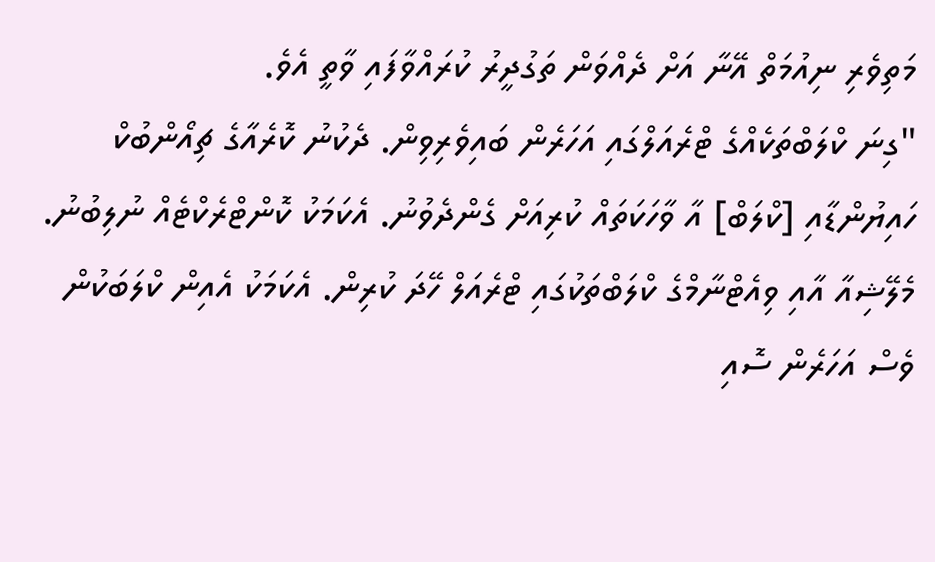މަތިވެރި ނިއުމަތް އޭނާ އަށް ދެއްވަން ތަގުދީރު ކުރައްވާފައި ވާތީ އެވެ.
"ގިނަ ކްލަބްތަކެއްގެ ޓްރެއަލްގައި އަހަރެން ބައިވެރިވިން. ދެކުނު ކޮރެއާގެ ޗިއޯންބުކް ހައިޔުންޑާއި [ކްލަބް] އާ ވާހަކަތައް ކުރިއަށް ގެންދެވުނު. އެކަމަކު ކޮންޓްރެކްޓެއް ނުލިބުނު. މެލޭޝިއާ އާއި ވިއެޓްނާމްގެ ކްލަބްތަކުގައި ޓްރެއަލް ހޭދަ ކުރިން. އެކަމަކު އެއިން ކްލަބަކުން ވެސް އަހަރެން ސޮއި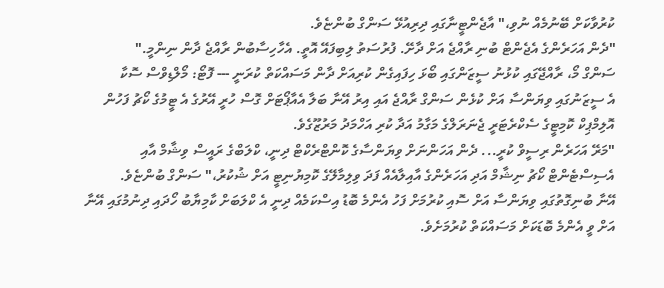ކުރުވާކަށް ބޭނުމެއް ނުވި،" އާޖެންޓީނާގައި ދިރިއުޅޭ ސަންގް ބުންޏެވެ.
"ދެން އަހަރެންގެ އެޖެންޓް ބުނި ރާއްޖެ އަށް ދާށޭ. ފުރުސަތު ލިބިފައޭ އޮތީ. އެހާހިސާބުން ރާއްޖެ ދާން ނިންމީ."
ސަންގް މޯ، ރާއްޖޭގައި ކުޅުނު ސީޒަންގައި ބޯޅަ ހިފައިގެން ކުރިއަށް ދާން މަސައްކަތް ކުރަނީ --- ފޮޓޯ: މޯލްޑިވްސް ސޮކާ
އެ ސީޒަނުގައި ވިޔަންސާ އަށް ކުޅެން ސަންގް ރާއްޖެ އައި އިރު އޭނާ ބަލާ އެއާޕޯޓަށް ގޮސް ހުރީ އޭރުގެ އެ ޓީމުގެ ކޯޗު ފަހުން އޮލިމްޕިކް ކޮމިޓީގެ ސެކްރެޓަރީ ޖެނަރަލްގެ މަގާމު އަދާ ކުރި އަހްމަދު މަރުޒޫގެވެ.
"މަރޭ އަހަރެން ރިސީވް ކުރީ... ދެން އަހަންނަށް ވިޔަންސާގެ ކޮންޓްރެކްޓް ދިނީ، ކްލަބްގެ ރައީސް ވިޝާމް އާއި އެސިސްޓެންޓް ކޯޗު ނިޝާމް އަދި އަހަރެންގެ އާއިލާއެއް ފަދަ ވިލިމާލޭގެ ކޮމިޔުނިޓީ އަށް ޝުކުރު،" ސަންގް ބުންޏެވެ.
އޭނާ ބުނިގޮތުގައި ވިޔަންސާ އަށް ސޮއި ކުރުމަށް ފަހު އެންމެ ބޮޑު އިސްކަމެއް ދިނީ އެ ކްލަބަށް ކާމިޔާބު ހޯދައި ދިނުމުގައި އޭނާ އަށް ވީ އެންމެ ބޮޑަކަށް މަސައްކަތް ކުރުމަށެވެ.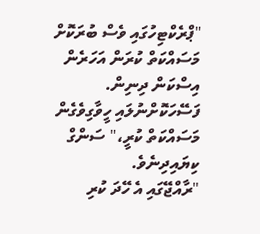"ޕްރެކްޓިހުގައި ވެސް ބުރަކޮށް މަސައްކަތް ކުރަން އަހަރެން އިސްކަން ދިނިން. ފަސޭހަކޮށްނުލައި ހީވާގިވެގެން މަސައްކަތް ކުރީ،" ސަންގް ކިޔައިދިނެވެ.
"ރާއްޖޭގައި އެ ހޭދަ ކުރި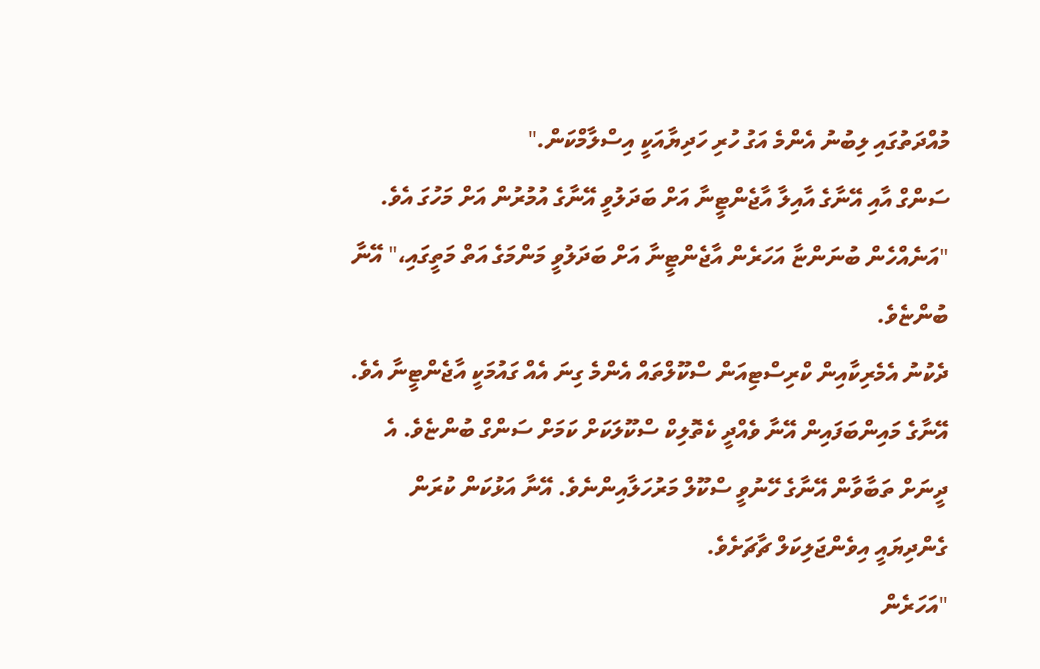މުއްދަތުގައި ލިބުނު އެންމެ އަގު ހުރި ހަދިޔާއަކީ އިސްލާމްކަން."
ސަންގް އާއި އޭނާގެ އާއިލާ އާޖެންޓީނާ އަށް ބަދަލުވީ އޭނާގެ އުމުރުން އަށް މަހުގަ އެވެ.
"އަނެއްހެން ބުނަންޏާ އަހަރެން އާޖެންޓީނާ އަށް ބަދަލުވީ މަންމަގެ އަތް މަތީގައި،" އޭނާ ބުންޏެވެ.
ދެކުނު އެމެރިކާއިން ކްރިސްޓިއަން ސްކޫލްތައް އެންމެ ގިނަ އެއް ގައުމަކީ އާޖެންޓީނާ އެވެ. އޭނާގެ މައިންބަފައިން އޭނާ ވެއްދީ ކެތޮލިކް ސްކޫލަކަށް ކަމަށް ސަންގް ބުންޏެވެ. އެ ދީނަށް ތަބާވާން އޭނާގެ ހޭނުވީ ސްކޫލް މަރުހަލާއިންނެވެ. އޭނާ އަޅުކަން ކުރަން ގެންދިޔައީ އިވެންޖަލިކަލް ޗާޗަށެވެ.
"އަހަރެން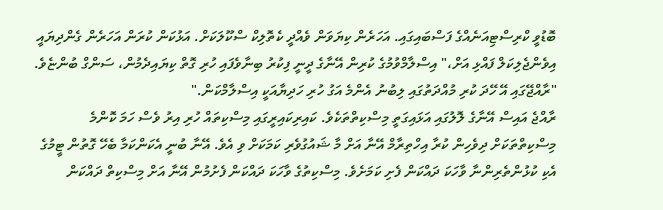ބޮޑުވީ ކްރިސްޓިއަނެއްގެ ފަސްބައިގައި. އަހަރެން ކިޔަވަން ވެއްދީ ކެތޮލިކް ސްކޫލަކަށް. އަޅުކަން ކުރަން އަހަރެން ގެންދިޔައީ އިވެންޖެލިކަލް ފައްޅި އަށް،" އިސްލާމްވުމުގެ ކުރިން އޭނާގެ ދީނީ ފިކުރު ބިނާވެފައި ހުރި ގޮތް ކިޔައިދެމުން، ސަންގް ބުންޏެވެ.
"ރާއްޖޭގައި އޭ ހޭދަ ކުރި މުއްދަތުގައި ލިބުނު އެންމެ އަގު ހުރި ހަދިޔާއަކީ އިސްލާމްކަން."
ރާއްޖެ އައިސް އޭނާގެ ލޮލުގައި އަޅައިގަތީ މިސްކިތްތަކެވެ. ކައިރިކައިރީގައި މިސްކިތައް ހުރި އިރު ވެސް ހަމަ ކޮންމެ މިސްކިތްތަކަށް ދިވެހިން ކުރާ އިހްތިރާމް އޭނާ އަށް މާ ޝައުގުވެރި ކަމަކަށް ވި އެވެ. އޭނާ ބުނީ އެކަންކަމާ ބެހޭ ގޮތުން ޓީމުގެ އެކި ކުޅުންތެރިންނާ ވާހަކަ ދައްކަން ފެށި ކަމަށެވެ. މިސްކިތުގެ ވާހަކަ ދައްކަން ފެށުމުން އޭނާ އަށް މިސްކިތް ދައްކަން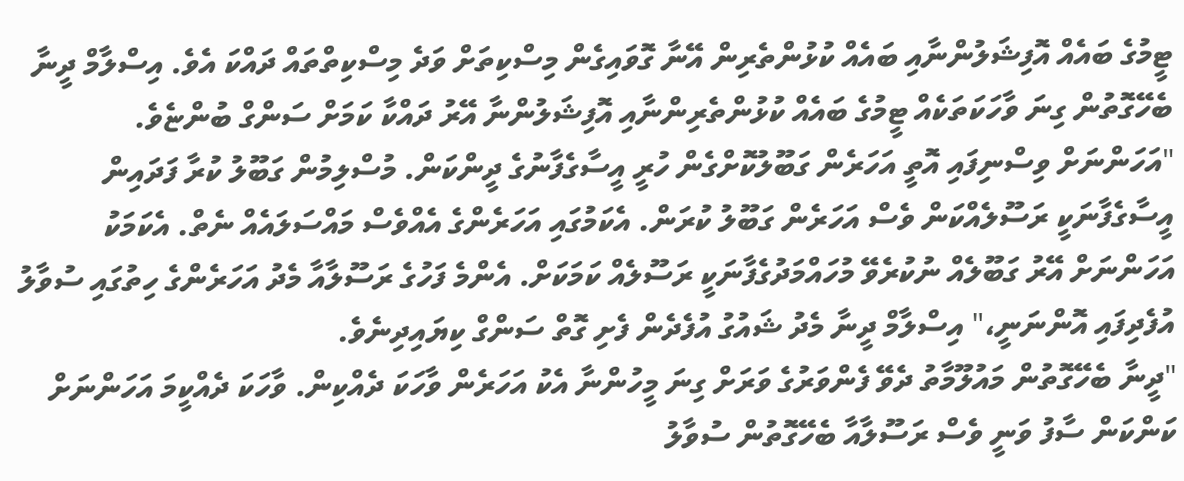ޓީމުގެ ބައެއް އޮފިޝަލުންނާއި ބައެއް ކުޅުންތެރިން އޭނާ ގޮވައިގެން މިސްކިތަށް ވަދެ މިސްކިތްތައް ދައްކަ އެވެ. އިސްލާމް ދީނާ ބެހޭގޮތުން ގިނަ ވާހަކަތަކެއް ޓީމުގެ ބައެއް ކުޅުންތެރިންނާއި އޮފިޝަލުންނާ އޭރު ދައްކާ ކަމަށް ސަންގް ބުންޏެވެ.
"އަހަންނަށް ވިސްނިފައި އޮތީ އަހަރެން ގަބޫލުކޮށްގެން ހުރީ އީސާގެފާނުގެ ދީންކަން. މުސްލިމުން ގަބޫލު ކުރާ ފަދައިން އީސާގެފާނަކީ ރަސޫލެއްކަން ވެސް އަހަރެން ގަބޫލު ކުރަން. އެކަމުގައި އަހަރެންގެ އެއްވެސް މައްސަލައެއް ނެތް. އެކަމަކު އަހަންނަށް އޭރު ގަބޫލެއް ނުކުރެވޭ މުހައްމަދުގެފާނަކީ ރަސޫލެއް ކަމަކަށް. އެންމެ ފަހުގެ ރަސޫލާއާ މެދު އަހަރެންގެ ހިތުގައި ސުވާލު އުފެދިފައި އޮންނަނީ،" އިސްލާމް ދީނާ މެދު ޝައުގު އުފެދެން ފެށި ގޮތް ސަންގް ކިޔައިދިނެވެ.
"ދީނާ ބެހޭގޮތުން މައުލޫމާތު ދެވޭ ފެންވަރުގެ ވަރަށް ގިނަ މީހުންނާ އެކު އަހަރެން ވާހަކަ ދެއްކިން. ވާހަކަ ދެއްކީމަ އަހަންނަށް ކަންކަން ސާފު ވަނީ ވެސް ރަސޫލާއާ ބެހޭގޮތުން ސުވާލު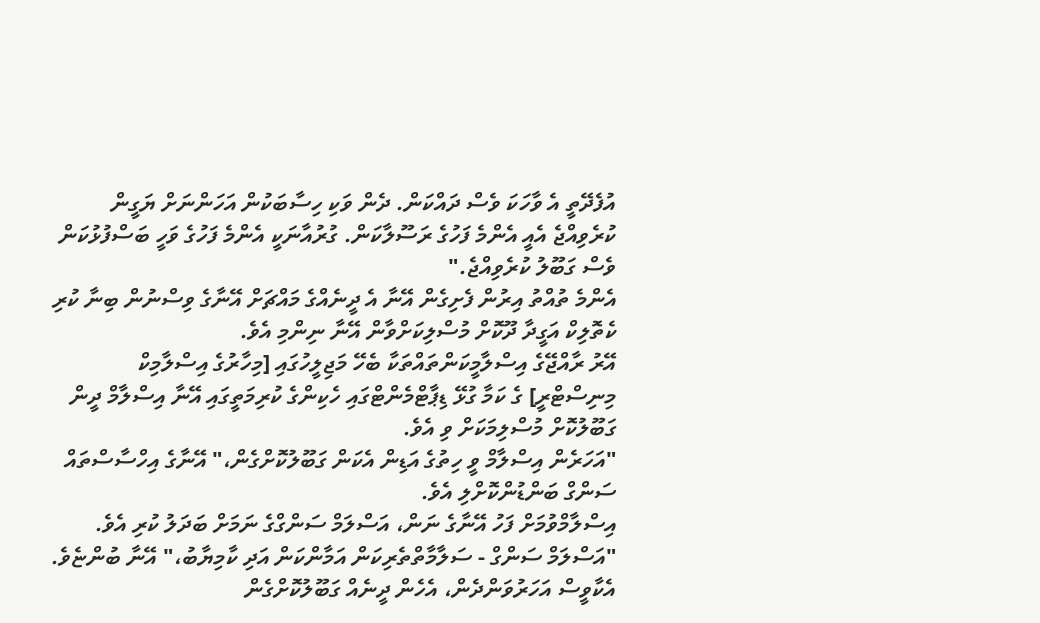އުފެދޭތީ އެ ވާހަކަ ވެސް ދައްކަން. ދެން ވަކި ހިސާބަކުން އަހަންނަށް ޔަގީން ކުރެވިއްޖެ އެއީ އެންމެ ފަހުގެ ރަސޫލާކަން. ގުރުއާނަކީ އެންމެ ފަހުގެ ވަހީ ބަސްފުޅުކަން ވެސް ގަބޫލު ކުރެވިއްޖެ."
އެންމެ ތުއްތު އިރުން ފެށިގެން އޭނާ އެ ދީނެއްގެ މައްޗަށް އޭނާގެ ވިސްނުން ބިނާ ކުރި ކެތޮލިކް އަގީދާ ދޫކޮށް މުސްލިކަށްވާން އޭނާ ނިންމި އެވެ.
އޭރު ރާއްޖޭގެ އިސްލާމީކަންތައްތަކާ ބެހޭ މަޖިލީހުގައި [މިހާރުގެ އިސްލާމިކް މިނިސްޓްރީ] ގެ ކަމާ ގުޅޭ ޑިޕާޓްމެންޓްގައި ހެކިންގެ ކުރިމަތީގައި އޭނާ އިސްލާމް ދީން ގަބޫލުކޮށް މުސްލިމަކަށް ވި އެވެ.
"އަހަރެން އިސްލާމް ވީ ހިތުގެ އަޑިން އެކަން ގަބޫލުކޮށްގެން،" އޭނާގެ އިހްސާސްތައް ސަންގް ބަންޑުންކޮށްލި އެވެ.
އިސްލާމްވުމަށް ފަހު އޭނާގެ ނަން، އަސްލަމް ސަންގްގެ ނަމަށް ބަދަލު ކުރި އެވެ.
"އަސްލަމް ސަންގް - ސަލާމާތްތެރިކަން އަމާންކަން އަދި ކާމިޔާބު،" އޭނާ ބުންޏެވެ.
އެކާވީސް އަހަރުވަންދެން، އެހެން ދީނެއް ގަބޫލުކޮށްގެން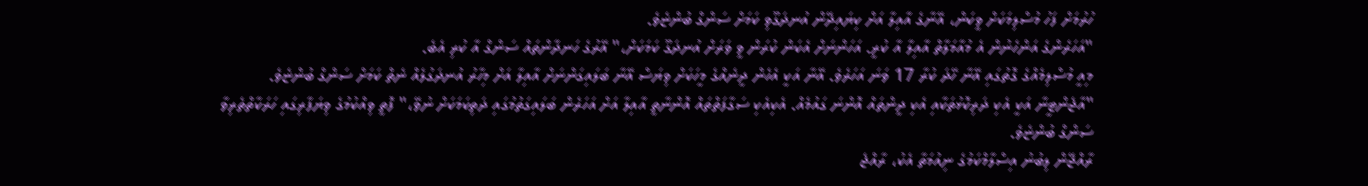ހުރުމަށް ފަހު މުސްލިމަކަށް ވީކަން، އޭނާގެ އާއިލާ އަށް ކިޔައިދޭން އުނދަގޫވި ކަމަށް ސަންގް ބުންޏެވެ.
"އަހަރެންގެ އަންހެނުން އެ މުއާމަލާތް އާއިލާ އާ ކުރީ. އަހަންނަށް އެކަން ކުރަން ވީ ވަރަށް އުނދަގޫ ކަމަކަށް،" އޭރުގެ ހަނދާންތައް ސަންގް އާ ކުރި އެބެ.
މިއީ މުސްލިމެއްގެ ގޮތުގައި އޭނާ ހޭދަ ކުރާ 17 ވަނަ އަހަރެވެ. އޭނާ އަކީ އެހެން ދީނެއްގެ މީހަކަށް ވިޔަސް އޭނާ ބަލައިގަންނަށް އާއިލާ އަށް މިހާރު އުނދަގުލެއް ނެތް ކަމަށް ސަންގް ބުންޏެވެ.
"އާޖެންޓީނާ އަކީ އެކި ދަރިކޮޅުތަކާއި އެކި ދީންތައް އޮންނަ ގައުމެއް. އެކިއެކި ސަގާފަތްތައް އޮންނާތީ އާއިލާ އަށް އަހަރެން ބަލައިގަތުމުގައި ދަތިކަމަކަށް ނުވޭ،" ފޮތީ ވިއްކުމުގެ ވިޔަފާރިގައި ހަރަކާތްތެރިވާ ސަންގް ބުންޏެވެ.
ރާއްޖޭން ލިބުނު އިސްލާމްކަމުގެ ނިއުމަތާ އެކު، ރާއްޖެ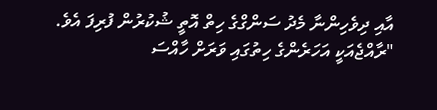އާއި ދިވެހިންނާ މެދު ސަންގްގެ ހިތް އޮތީ ޝުކުރުން ފުރިފަ އެވެ.
"ރާއްޖެއަކީ އަހަރެންގެ ހިތުގައި ވަރަށް ހާއްސަ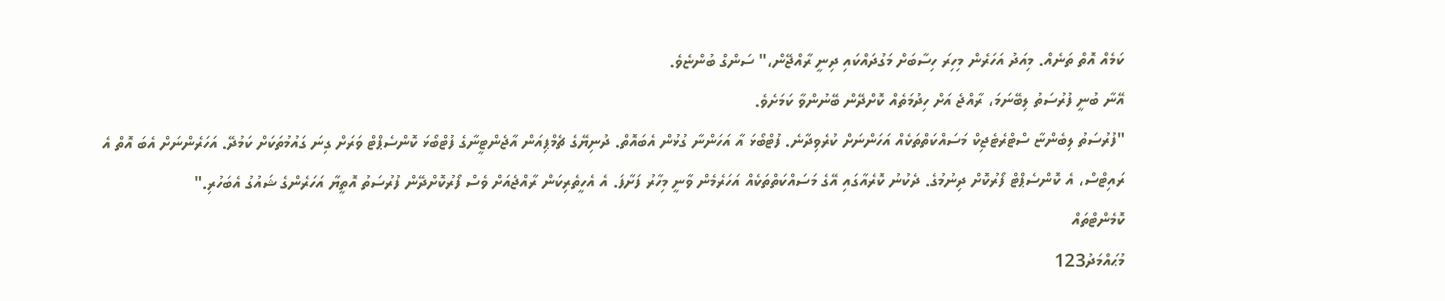ކަމެއް އޮތް ތަނެއް. މިއަދު އަހަރެން މިހިރަ ހިސާބަށް މަގުދައްކައި ދިނީ ރާއްޖޭން،" ސަންގް ބުންޏެވެ.
އޭނާ ބުނީ ފުރުސަތު ލިބޭނަމަ، ރާއްޖެ އަށް ހިދުމަތެއް ކޮށްދޭން ބޭނުންވާ ކަމަށެވެ.
"ފުރުސަތު ލިބެންޏާ ސްޓްރެޓެޖިކް މަސައްކަތްތަކެއް އަހަންނަށް ކުރެވިދާނެ. ފުޓްބޯޅަ އާ އަހަންނާ ގުޅުން އެބައޮތް. ދުނިޔޭގެ ޗެމްޕިއަން އާޖެންޓީނާގެ ފުޓްބޯޅަ ކޮންސެޕްޓް ވަރަށް ގިނަ ގައުމުތަކަށް ކަމުދޭ. އަހަރެންނަށް އެބަ އޮތް އެ ރައިޓްސް، އެ ކޮންސެޕްޓް ފޯރުކޮށް ދިނުމުގެ. ދެކުނު ކޮރެއާގައި އޭގެ މަސައްކަތްތަކެއް އަހަރެމެން ވާނީ މިހާރު ފަށާފަ. އެ އެހީތެރިކަން ރާއްޖެއަށް ވެސް ފޯރުކޮށްދޭން ފުރުސަތު އޮތީޔާ އަހަރެންގެ ޝައުގު އެބަހުރި."
ކޮމެންޓްތައް
މުޙައްމަދު123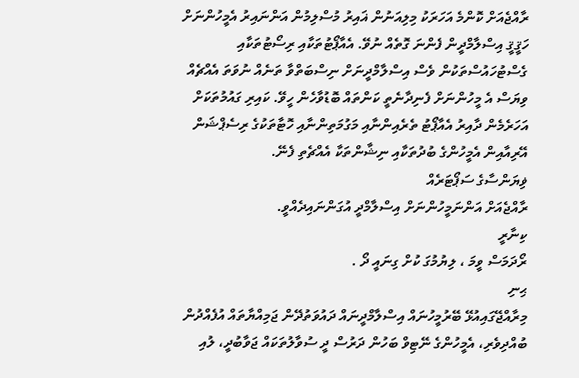ރާއްޖެއަށް ކޮންމެ އަހަރަކު މިލިއަނުން ޣައިރު މުސްލިމުން އަންނައިރު އެމީހުންނަށް ހަޤީޤީ އިސްލާމްދީން ފެންނަ ގޮތެއް ނުވޭ. އެއާޕޯޓުތަކާއި ރިސޯޓުތަކާއި ގެސްޓުހައުސްތަކުން ވެސް އިސްލާމްދީނަށް ނިސްބަތްވާ ތަނެއް ނުވަތަ އެއްޗެއް ވިޔަސް އެ މީހުންނަށް ފެނިދާނެތީ ކަންތައް ބޮޑުވާހެން ހީވޭ. ކައިރި ގައުމުތަކަށް އަހަރެމެން ދާއިރު އެއާޕޯޓު ތެރެއިންނާއި މަގުމަތިންނާއި ހޮޓާތަކުގެ ރިސެޕްޝަން އޭރިއާއިން އެމީހުންގެ ބުދުތަކާއި ނިޝާންތަކާ އެއްޗެތި ފެނޭ.
ޥިޔަންސާގެ ސަޕޯޓަރެއް
ރާއްޖެއަށް އަންނަމީހުންނަށް އިސްލާމްދީ އުގަންނައިދެއްވީ.
ކިނާރީ
ރޯދަމަސް ވީމަ ، ލިޔުމުގަ ކުށް ގިނައީ ދޯ .
ޙިނި
މިރާއްޖޭގައިއުޅޭ ބޭރުމީހުނައް އިސްލާމްދީނައް ދައުވަތުދޭން ޖަމިއްޔާތައް އުފެއްދުން ބުއްދިވެރި، އެމީހުންގެ ނޭޓިވް ބަހުން ދަރުސް ދީ ސުވާލުތަކައް ޖަވާބުދީ، ލުއި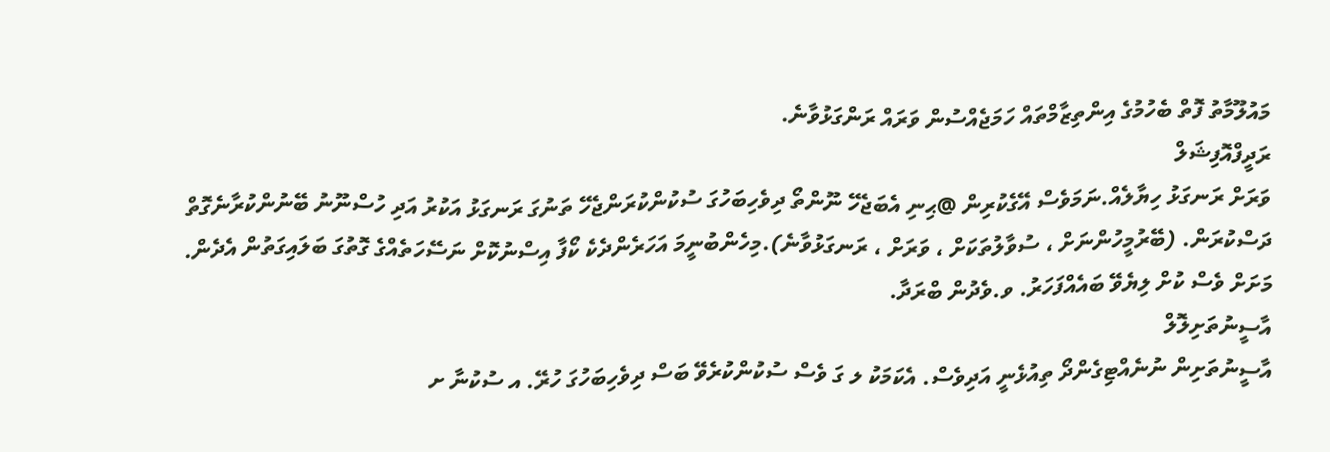މައުލޫމާތު ފޮތް ބެހުމުގެ އިންތިޒާމްތައް ހަމަޖެއްސުން ވަރައް ރަންގަޅުވާނެ.
ރަދީފްއޮފިޝަލް
ވަރަށް ރަނގަޅު ހިޔާލެއް.ނަމަވެސް އޭގެކުރިން @ޙިނި އެބަޖެހޭ ނޫންތޯ ދިވެހިބަހުގަ ސުކުންކުރަންޖެހޭ ތަނުގަ ރަނގަޅު އަކުރު އަދި ހުސްނޫނު ބޭނުންކުރާނެގޮތް ދަސްކުރަން. (ބޭރުމީހުންނަށް ، ސުވާލުތަކަށް ، ވަރަށް ، ރަނގަޅުވާނެ).މިހެންބުނީމަ އަހަރެންދެކެ ކޯފާ އިސްނުކޮށް ނަސޭހަތެއްގެ ގޮތުގަ ބަލައިގަތުން އެދެން. މަށަށް ވެސް ކުށް ލިޔެވޭ ބައެއްފަހަރު. ވ.ވެދުން ބްރަދާ.
އާސީނުތަށިލޮލް
އާސީނުތަށިން ނުނެއްޓިގެންދޯ ތިއުޅެނީ އަދިވެސް. އެކަމަކު ލ ގަ ވެސް ސުކުންކުރެވޭ ބަސް ދިވެހިބަހުގަ ހުރޭ. އ ސުކުނާ ށ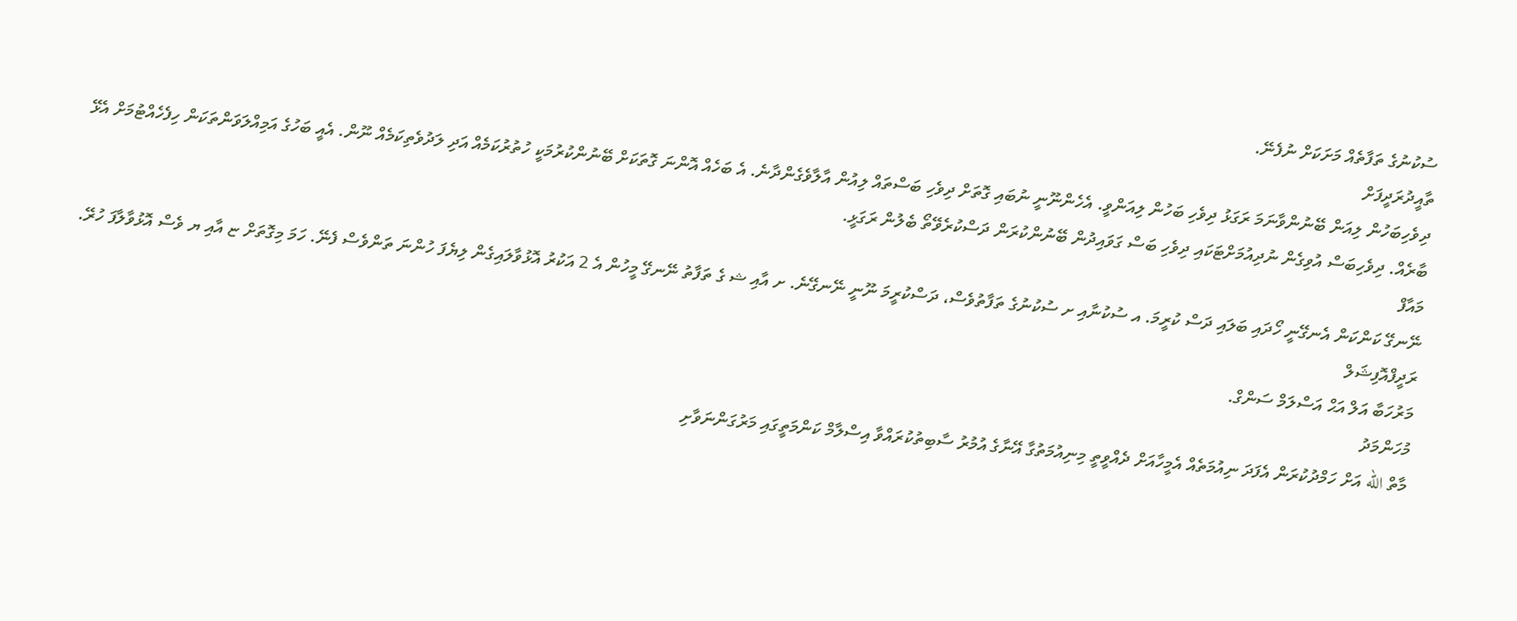ސުކުނުގެ ތަފާތެއް މަށަކަށް ނުފެނޭ.
ތާއީދުރަދީފަށް
ދިވެހިބަހުން ލިއަން ބޭނުންވާނަމަ ރަގަޅު ދިވެހި ބަހުން ލިއަންވީ. އެހެންނޫނީ ނުބައި ގޮތަށް ދިވެހި ބަސްތައް ލިއުން އާލާވެގެންދާނެ. އެ ބަހެއް އޮންނަ ގޮތަކަށް ބޭނުންކުރުމަކީ ހުތުރުކަމެއް އަދި ލަދުވެތިކަމެއް ނޫން. އެއީ ބަހުގެ އަމިއްލަވަންތަކަން ހިފެހެއްޓުމަށް އެޅޭ ބާރެއް. ދިވެހިބަސް އުވިގެން ނުދިއުމަށްޓަކައި ދިވެހި ބަސް ގަވައިދުން ބޭނުންކުރަން ދަސްކުރެވޭތޯ ބެލުން ރަގަޅީ.
މައާފް
ނޭނގޭ ކަންކަން އެނގޭނީ ހޯދައި ބަލައި ދަސް ކުރީމަ. އ ސުކުނާއި ށ ސުކުނުގެ ތަފާތުވެސް، ދަސްކުރީމަ ނޫނީ ނޭނގޭނެ. ށ އާއި ޝ ގެ ތަފާތު ނޭނގޭ މީހުން އެ 2 އަކުރު އޮޅުވާލައިގެން ލިޔެފަ ހުންނަ ތަންވެސް ފެނޭ. ހަމަ މިގޮތަށް ޏ އާއި ޔ ވެސް އޮޅުވާލާފަ ހުރޭ.
ރަދީފްއޮފިޝަލް
މަރުހަބާ އަލް އަޙް އަސްލަމް ސަންގް.
މުހަންމަދު
މާތް الله އަށް ހަމްދުކުރަން އެފަދަ ނިއުމަތެއް އެމީހާއަށް ދެއްވީތީ މިނިއުމަތުގާ އޭނާގެ އުމުރު ސާބިތުކުރައްވާ އިސްލާމް ކަންމަތީގައި މަރުގަންނަވާށި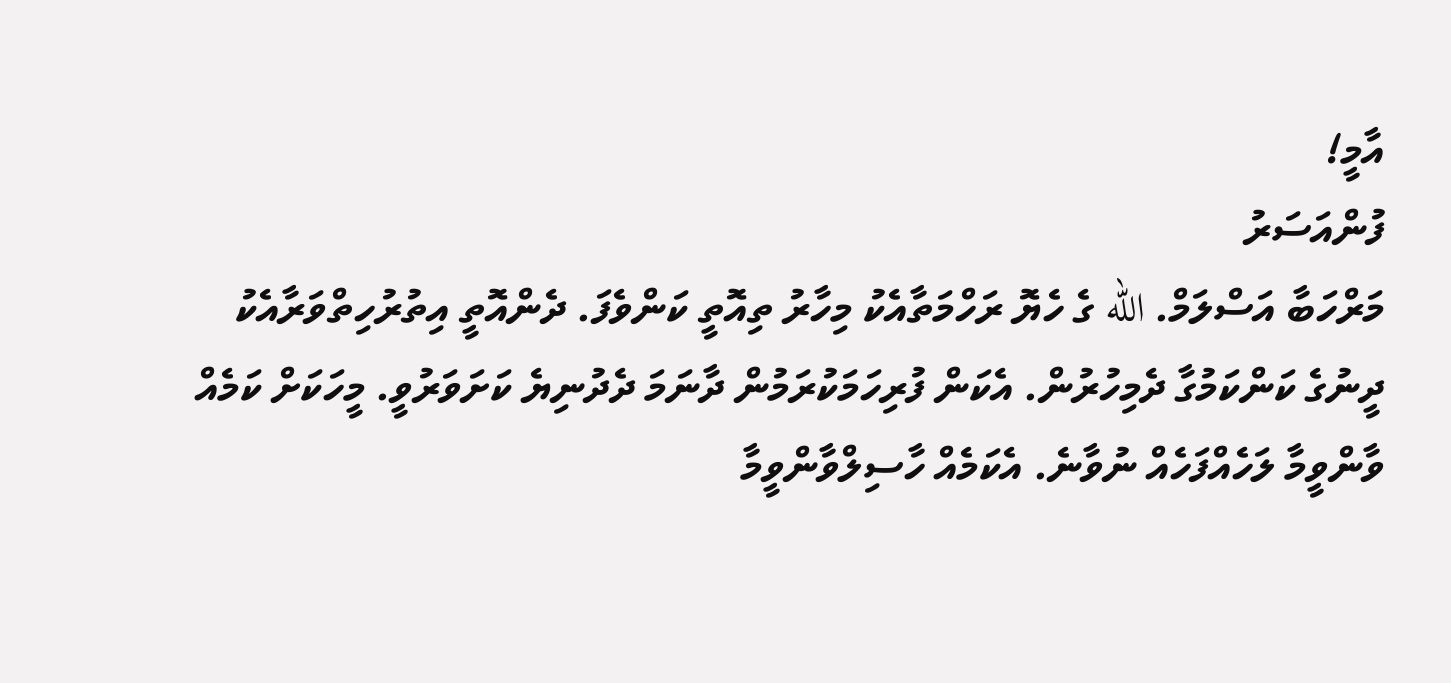އާމީ!
ފުންއަސަރު
މަރްހަބާ އަސްލަމް. الله ގެ ހެޔޮ ރަހްމަތާއެކު މިހާރު ތިއޮތީ ކަންވެފަ. ދެންއޮތީ އިތުރުހިތްވަރާއެކު ދީނުގެ ކަންކަމުގާ ދެމިހުރުން. އެކަން ފުރިހަމަކުރަމުން ދާނަމަ ދެދުނިޔެ ކަށަވަރުވީ. މީހަކަށް ކަމެއް ވާންވީމާ ލަހެއްފަހެއް ނުވާނެ. އެކަމެއް ހާސިލްވާންވީމާ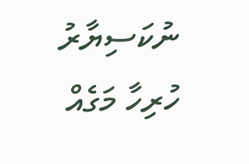ނުކަސިޔާރު ހުރިހާ މަގެއް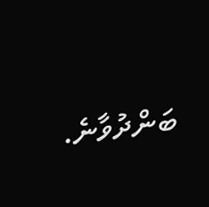ބަންދުވާނެ.